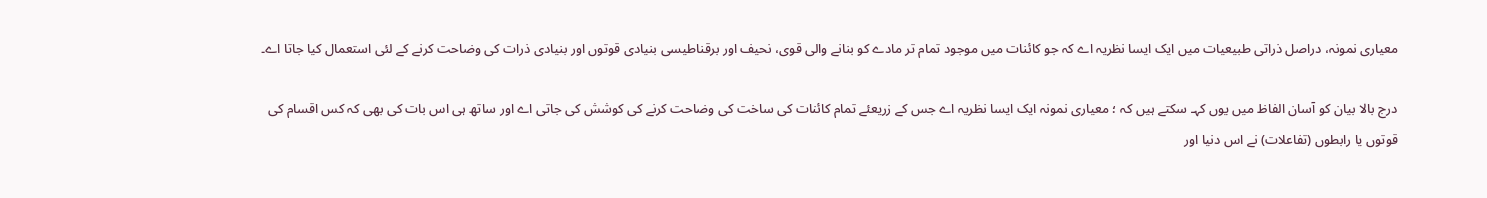معیاری نمونہ، دراصل ذراتی طبیعیات میں ایک ایسا نظریہ اے کہ جو کائنات میں موجود تمام تر مادے کو بنانے والی قوی، نحیف اور برقناطیسی بنیادی قوتوں اور بنیادی ذرات کی وضاحت کرنے کے لئی استعمال کیا جاتا اے۔

درج بالا بیان کو آسان الفاظ میں یوں کہـ سکتے ہیں کہ ؛ معیاری نمونہ ایک ایسا نظریہ اے جس کے زریعئے تمام کائنات کی ساخت کی وضاحت کرنے کی کوشش کی جاتی اے اور ساتھ ہی اس بات کی بھی کہ کس اقسام کی قوتوں یا رابطوں (تفاعلات) نے اس دنیا اور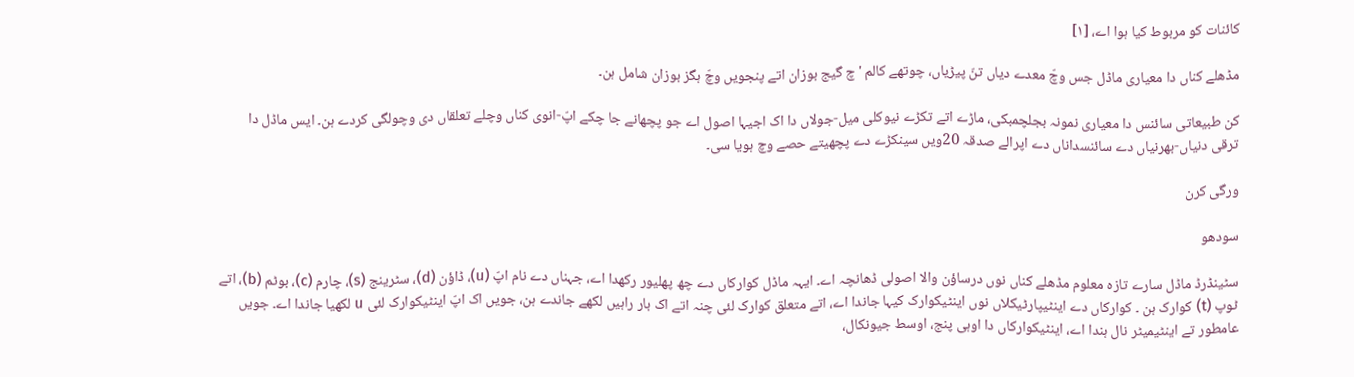کائنات کو مربوط کیا ہوا اے، [۱]

مڈھلے کناں دا معیاری ماڈل جس وچّ معدے دیاں تنّ پیڑیاں، چوتھے کالم 'چ گیج بوزان اتے پنجویں وچّ ہگز بوزان شامل ہن۔

کن طبیعاتی سائنس دا معیاری نمونہ بجلچمبکی، ماڑے اتے تکڑے نیوکلی میل-جولاں دا اک اجیہا اصول اے جو پچھانے جا چکے اپّ-انوی کناں وچلے تعلقاں دی وچولگی کردے ہن۔ ایس ماڈل دا ترقی دنیاں-بھرنیاں دے سائنسداناں دے اپرالے صدقہ 20ویں سینکڑے دے پچھیتے حصے وچ ہویا سی۔

ورگی کرن

سودھو

سٹینڈرڈ ماڈل سارے تازہ معلوم مڈھلے کناں نوں درساؤن والا اصولی ڈھانچہ اے۔ ایہہ ماڈل کوارکاں دے چھ پھلیور رکھدا اے، جہناں دے نام اپّ (u)، ڈاؤن (d)، سٹرینج (s)، چارم (c)، بوٹم (b)، اتے ٹوپ (t) کوارک ہن ۔ کوارکاں دے اینٹیپارٹیکلاں نوں اینٹیکوارک کیہا جاندا اے، اتے متعلق کوارک لئی چنہ اتے اک بار راہیں لکھے جاندے ہن، جویں اک اپّ اینٹیکوارک لئی u لکھیا جاندا اے۔ جویں عامطور تے اینٹیمیٹر نال ہندا اے، اینٹیکوارکاں دا اوہی پنج، اوسط جیونکال،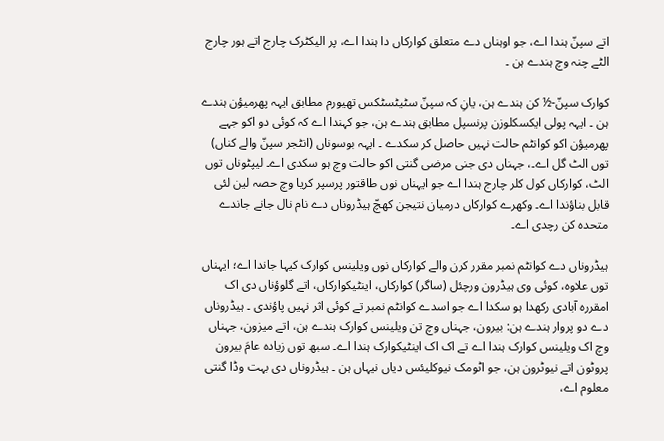اتے سپنّ ہندا اے، جو اوہناں دے متعلق کوارکاں دا ہندا اے، پر الیکٹرک چارج اتے ہور چارج الٹے چنہ وچ ہندے ہن ۔

کوارک سپنّ-½ کن ہندے ہن، یانِ کہ سپنّ سٹیٹسٹکس تھیورم مطابق ایہہ پھرمیؤن ہندے ہن ۔ ایہہ پولی ایکسکلوزن پرنسپل مطابق ہندے ہن، جو کہندا اے کہ کوئی دو اکو جہے پھرمیؤن اکو کوانٹم حالت نہیں حاصل کر سکدے ۔ ایہہ بوسوناں (انٹجر سپنّ والے کناں) توں الٹ گل اے۔، جہناں دی جنی مرضی گنتی اکو حالت وچ ہو سکدی اے۔ لیپٹوناں توں الٹ، کوارکاں کول کلر چارج ہندا اے جو ایہناں نوں طاقتور پرسپر کریا وچ حصہ لین لئی قابل بناؤندا اے۔ وکھرے کوارکاں درمیان نتیجن کھچّ ہیڈروناں دے نام نال جانے جاندے متحدہ کن رچدی اے۔

ہیڈروناں دے کوانٹم نمبر مقرر کرن والے کوارکاں نوں ویلینس کوارک کیہا جاندا اے؛ ایہناں توں علاوہ، کوئی وی ہیڈرون ورچئل (ساگر) کوارکاں، اینٹیکوارکاں، اتے گلوؤناں دی اک امقررہ آبادی رکھدا ہو سکدا اے جو اسدے کوانٹم نمبر تے کوئی اثر نہیں پاؤندی ۔ ہیڈروناں دے دو پروار ہندے ہن: بیرون، جہناں وچ تن ویلینس کوارک ہندے ہن، اتے میزون، جہناں وچ اک ویلینس کوارک ہندا اے تے اک اک اینٹیکوارک ہندا اے۔ سبھ توں زیادہ عامَ بیرون پروٹون اتے نیوٹرون ہن، جو اٹومک نیوکلیئس دیاں نیہاں ہن ۔ ہیڈروناں دی بہت وڈا گنتی معلوم اے،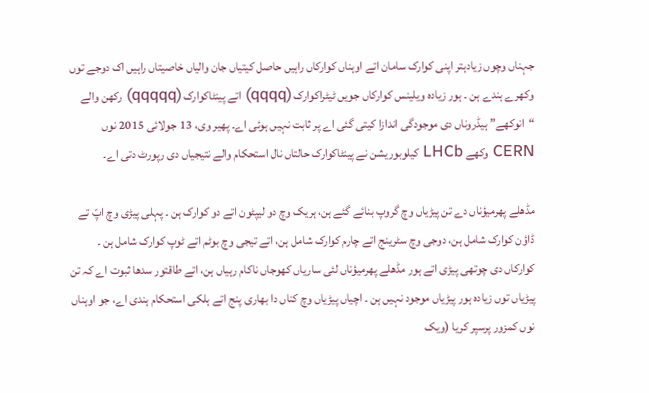جہناں وچوں زیادہتر اپنی کوارک سامان اتے اوہناں کوارکاں راہیں حاصل کیتیاں جان والیاں خاصیتاں راہیں اک دوجے توں وکھرے ہندے ہن ۔ ہور زیادہ ویلینس کوارکاں جویں ٹیٹراکوارک (qqqq) اتے پینٹاکوارک (qqqqq) رکھن والے “انوکھے” ہیڈروناں دی موجودگی اندازا کیتی گئی اے پر ثابت نہیں ہوئی اے۔ پھیر وی، 13 جولائی 2015 نوں CERN وکھے LHCb کیلوبوریشن نے پینٹاکوارک حالتاں نال استحکام والے نتیجیاں دی رپورٹ دتی اے۔

مڈھلے پھرمیؤناں دے تن پیڑیاں وچ گروپ بنائے گئے ہن، ہریک وچ دو لیپٹون اتے دو کوارک ہن ۔ پہلی پیڑی وچ اپّ تے ڈاؤن کوارک شامل ہن، دوجی وچ سٹرینج اتے چارم کوارک شامل ہن، اتے تیجی وچ بوٹم اتے ٹوپ کوارک شامل ہن ۔ کوارکاں دی چوتھی پیڑی اتے ہور مڈھلے پھرمیؤناں لئی ساریاں کھوجاں ناکام رہیاں ہن، اتے طاقتور سدھا ثبوت اے کہ تن پیڑیاں توں زیادہ ہور پیڑیاں موجود نہیں ہن ۔ اچیاں پیڑیاں وچ کناں دا بھاری پنج اتے ہلکی استحکام ہندی اے، جو اوہناں نوں کمزور پرسپر کریا (ویک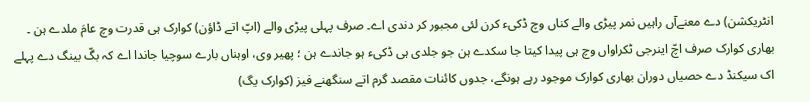انٹریکشن) دے معنےآں راہیں نمر پیڑی والے کناں وچ ڈکیء کرن لئی مجبور کر دندی اے۔ صرف پہلی پیڑی والے (اپّ اتے ڈاؤن) کوارک ہی قدرت وچ عامَ ملدے ہن ۔ بھاری کوارک صرف اچّ اینرجی ٹکراواں وچ ہی پیدا کیتا جا سکدے ہن جو جلدی ہی ڈکیء ہو جاندے ہن ؛ پھیر وی، اوہناں بارے سوچیا جاندا اے کہ بگّ بینگ دے پہلے اک سیکنڈ دے حصیاں دوران بھاری کوارک موجود رہے ہونگے، جدوں کائنات مقصد گرم اتے سنگھنے فیز (کوارک یگ)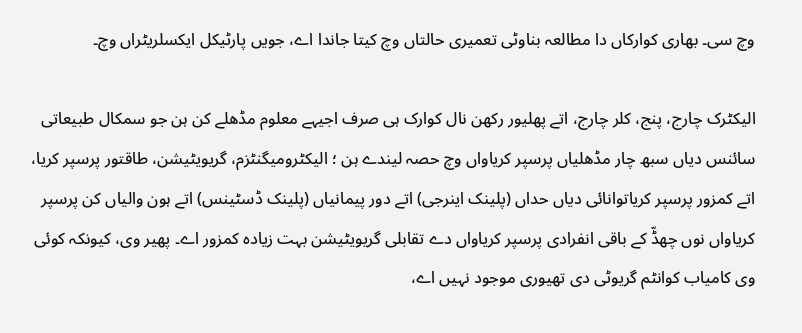وچ سی۔ بھاری کوارکاں دا مطالعہ بناوٹی تعمیری حالتاں وچ کیتا جاندا اے، جویں پارٹیکل ایکسلریٹراں وچ۔

الیکٹرک چارج، پنج، کلر چارج، اتے پھلیور رکھن نال کوارک ہی صرف اجیہے معلوم مڈھلے کن ہن جو سمکال طبیعاتی سائنس دیاں سبھ چار مڈھلیاں پرسپر کریاواں وچ حصہ لیندے ہن ؛ الیکٹرومیگنٹزم، گریویٹیشن، طاقتور پرسپر کریا، اتے کمزور پرسپر کریاتوانائی دیاں حداں (پلینک اینرجی) اتے دور پیمانیاں (پلینک ڈسٹینس) اتے ہون والیاں کن پرسپر کریاواں نوں چھڈّ کے باقی انفرادی پرسپر کریاواں دے تقابلی گریویٹیشن بہت زیادہ کمزور اے۔ پھیر وی، کیونکہ کوئی وی کامیاب کوانٹم گریوٹی دی تھیوری موجود نہیں اے،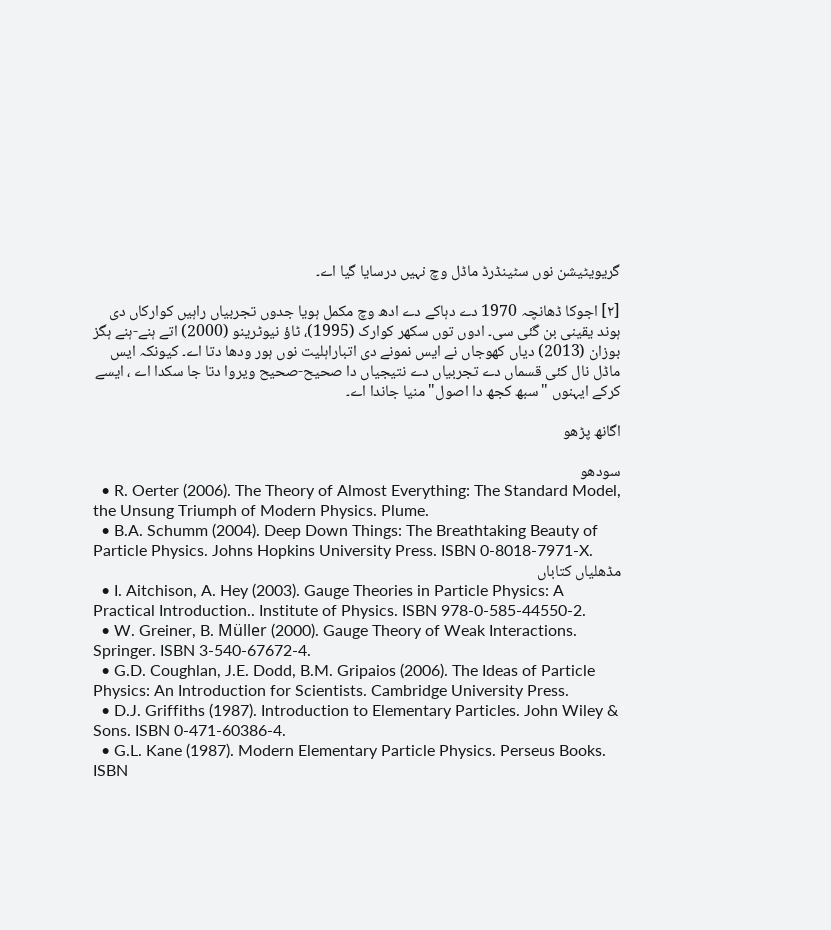گریویٹیشن نوں سٹینڈرڈ ماڈل وچ نہیں درسایا گیا اے۔

[۲] اجوکا ڈھانچہ 1970 دے دہاکے دے ادھ وچ مکمل ہویا جدوں تجربیاں راہیں کوارکاں دی ہوند یقینی بن گئی سی۔ ادوں توں سکھر کوارک (1995)، ٹاؤ نیوٹرینو (2000) اتے ہنے-ہنے ہگز بوزان (2013) دیاں کھوجاں نے ایس نمونے دی اتباراہلیت نوں ہور ودھا دتا اے۔ کیونکہ ایس ماڈل نال کئی قسماں دے تجربیاں دے نتیجیاں دا صحیح-صحیح ویروا دتا جا سکدا اے ، ایسے کرکے ایہنوں "سبھ کجھ دا اصول" منیا جاندا اے۔

اگانھ پڑھو

سودھو
  • R. Oerter (2006). The Theory of Almost Everything: The Standard Model, the Unsung Triumph of Modern Physics. Plume.
  • B.A. Schumm (2004). Deep Down Things: The Breathtaking Beauty of Particle Physics. Johns Hopkins University Press. ISBN 0-8018-7971-X.
مڈھلیاں کتاباں
  • I. Aitchison, A. Hey (2003). Gauge Theories in Particle Physics: A Practical Introduction.. Institute of Physics. ISBN 978-0-585-44550-2.
  • W. Greiner, B. Müller (2000). Gauge Theory of Weak Interactions. Springer. ISBN 3-540-67672-4.
  • G.D. Coughlan, J.E. Dodd, B.M. Gripaios (2006). The Ideas of Particle Physics: An Introduction for Scientists. Cambridge University Press.
  • D.J. Griffiths (1987). Introduction to Elementary Particles. John Wiley & Sons. ISBN 0-471-60386-4.
  • G.L. Kane (1987). Modern Elementary Particle Physics. Perseus Books. ISBN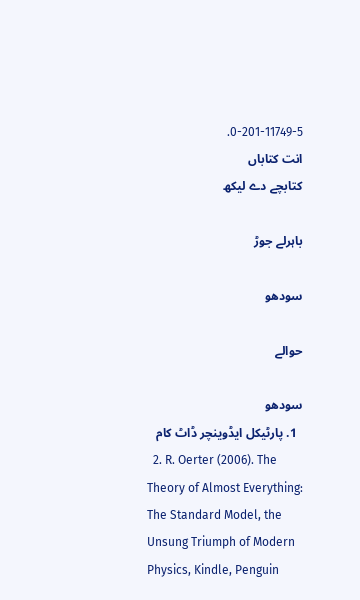0-201-11749-5.
انت کتاباں
کتابچے دے لیکھ

باہرلے جوڑ

سودھو

حوالے

سودھو
  1. پارٹیکل ایڈوینچر ڈاٹ کام
  2. R. Oerter (2006). The Theory of Almost Everything: The Standard Model, the Unsung Triumph of Modern Physics, Kindle, Penguin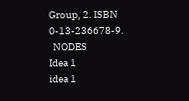Group, 2. ISBN 0-13-236678-9.
  NODES
Idea 1
idea 1